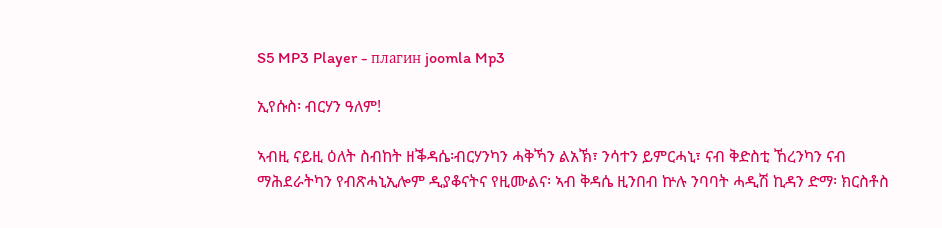S5 MP3 Player - плагин joomla Mp3

ኢየሱስ፡ ብርሃን ዓለም!

ኣብዚ ናይዚ ዕለት ስብከት ዘቕዳሴ፡ብርሃንካን ሓቅኻን ልአኽ፣ ንሳተን ይምርሓኒ፣ ናብ ቅድስቲ ኸረንካን ናብ ማሕደራትካን የብጽሓኒኢሎም ዲያቆናትና የዚሙልና፡ ኣብ ቅዳሴ ዚንበብ ኵሉ ንባባት ሓዲሽ ኪዳን ድማ፡ ክርስቶስ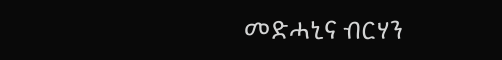መድሓኒና ብርሃን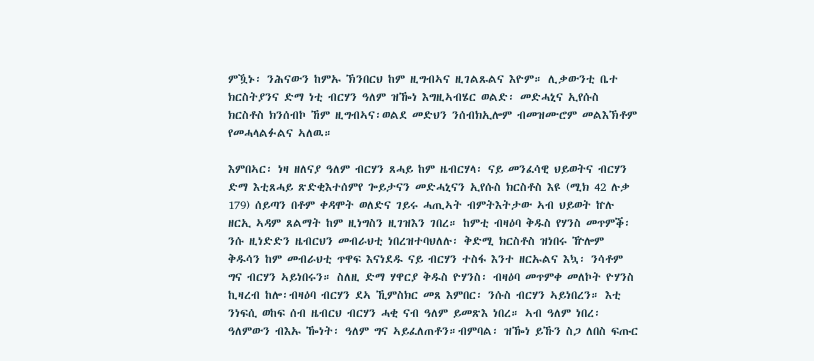ምዃኑ፡ ንሕናውን ከምኡ ኽንበርህ ከም ዚግብኣና ዚገልጹልና እዮም። ሊቃውንቲ ቤተ ክርስትያንና ድማ ነቲ ብርሃን ዓለም ዝዀነ እግዚኣብሄር ወልድ፡ መድሓኒና ኢየሱስ ክርስቶስ ክንሰብኮ ኸም ዚግብኣና፡ወልደ መድህን ንሰብክኢሎም ብመዝሙሮም መልእኽቶም የመሓላልፉልና ኣለዉ።

እምበኣር፡ ነዛ ዘለናያ ዓለም ብርሃን ጸሓይ ከም ዜብርሃላ፡ ናይ መንፈሳዊ ህይወትና ብርሃን ድማ እቲጸሓይ ጽድቂእተሰምየ ጐይታናን መድሓኒናን ኢየሱስ ክርስቶስ እዩ (ሚክ 42 ሉቃ 179) ሰይጣን በቶም ቀዳሞት ወለድና ገይሩ ሓጢኣት ብምትእትታው ኣብ ህይወት ኵሉ ዘርኢ ኣዳም ጸልማት ከም ዚነግስን ዚገዝእን ገበረ። ከምቲ ብዛዕባ ቅዱስ የሃንስ መጥምቕ፡ንሱ ዚነድድን ዜብርህን መብራህቲ ነበረዝተባህለሉ፡ ቅድሚ ክርስቶስ ዝነበሩ ዅሎም ቅዱሳን ከም መብራህቲ ጥዋፍ እናነደዱ ናይ ብርሃን ተስፋ እንተ ዘርኡልና እኳ፡ ንሳቶም ግና ብርሃን ኣይነበሩን። ስለዚ ድማ ሃዋርያ ቅዱስ ዮሃንስ፡ ብዛዕባ መጥምቀ መለኮት ዮሃንስ ኪዛረብ ከሎ፡ብዛዕባ ብርሃን ደኣ ኺምስክር መጸ እምበር፡ ንሱስ ብርሃን ኣይነበረን። እቲ ንነፍሲ ወከፍ ሰብ ዜብርህ ብርሃን ሓቂ ናብ ዓለም ይመጽእ ነበረ። ኣብ ዓለም ነበረ፡ ዓለምውን ብእኡ ዀነት፡ ዓለም ግና ኣይፈለጠቶን።ብምባል፡ ዝዀነ ይኹን ስጋ ለበስ ፍጡር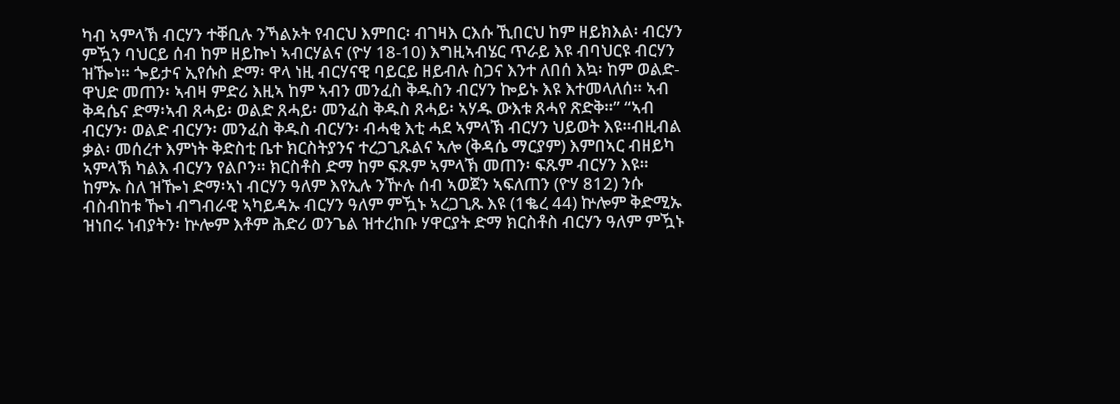ካብ ኣምላኽ ብርሃን ተቐቢሉ ንኻልኦት የብርህ እምበር፡ ብገዛእ ርእሱ ኺበርህ ከም ዘይክእል፡ ብርሃን ምዃን ባህርይ ሰብ ከም ዘይኰነ ኣብርሃልና (ዮሃ 18-10) እግዚኣብሄር ጥራይ እዩ ብባህርዩ ብርሃን ዝዀነ። ጐይታና ኢየሱስ ድማ፡ ዋላ ነዚ ብርሃናዊ ባይርይ ዘይብሉ ስጋና እንተ ለበሰ እኳ፡ ከም ወልድ-ዋህድ መጠን፡ ኣብዛ ምድሪ እዚኣ ከም ኣብን መንፈስ ቅዱስን ብርሃን ኰይኑ እዩ እተመላለሰ። ኣብ ቅዳሴና ድማ፡ኣብ ጸሓይ፡ ወልድ ጸሓይ፡ መንፈስ ቅዱስ ጸሓይ፡ ኣሃዱ ውእቱ ጸሓየ ጽድቅ።” “ኣብ ብርሃን፡ ወልድ ብርሃን፡ መንፈስ ቅዱስ ብርሃን፡ ብሓቂ እቲ ሓደ ኣምላኽ ብርሃን ህይወት እዩ።ብዚብል ቃል፡ መሰረተ እምነት ቅድስቲ ቤተ ክርስትያንና ተረጋጊጹልና ኣሎ (ቅዳሴ ማርያም) እምበኣር ብዘይካ ኣምላኽ ካልእ ብርሃን የልቦን። ክርስቶስ ድማ ከም ፍጹም ኣምላኽ መጠን፡ ፍጹም ብርሃን እዩ። ከምኡ ስለ ዝዀነ ድማ፡ኣነ ብርሃን ዓለም እየኢሉ ንዅሉ ሰብ ኣወጀን ኣፍለጠን (ዮሃ 812) ንሱ ብስብከቱ ዀነ ብግብራዊ ኣካይዳኡ ብርሃን ዓለም ምዃኑ ኣረጋጊጹ እዩ (1ቈረ 44) ኵሎም ቅድሚኡ ዝነበሩ ነብያትን፡ ኵሎም እቶም ሕድሪ ወንጌል ዝተረከቡ ሃዋርያት ድማ ክርስቶስ ብርሃን ዓለም ምዃኑ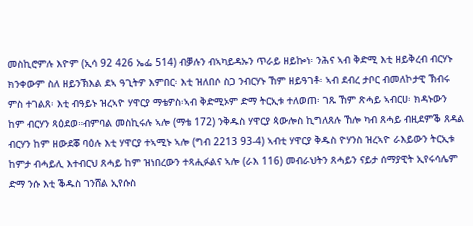መስኪሮምሉ እዮም (ኢሳ 92 426 ኤፌ 514) ብቓሉን ብኣካይዳኡን ጥራይ ዘይኰነ፡ ንሕና ኣብ ቅድሚ እቲ ዘይቅረብ ብርሃኑ ክንቀውም ስለ ዘይንኽእል ደኣ ዓጊትዎ እምበር፡ እቲ ዝለበሶ ስጋ ንብርሃኑ ኸም ዘይዓገቶ፡ ኣብ ደብረ ታቦር ብመለኮታዊ ኽብሩ ምስ ተገልጸ፡ እቲ ብዓይኑ ዝረኣዮ ሃዋርያ ማቴዎስ፡ኣብ ቅድሚኦም ድማ ትርኢቱ ተለወጠ፡ ገጹ ኸም ጽሓይ ኣብርሀ፡ ክዳኑውን ከም ብርሃን ጻዕደወ።ብምባል መስኪሩሉ ኣሎ (ማቴ 172) ንቅዱስ ሃዋርያ ጳውሎስ ኪግለጸሉ ኸሎ ካብ ጸሓይ ብዚደምቕ ጸዳል ብርሃን ከም ዘውደቖ ባዕሉ እቲ ሃዋርያ ተኣሚኑ ኣሎ (ግብ 2213 93-4) ኣብቲ ሃዋርያ ቅዱስ ዮሃንስ ዝረኣዮ ራእይውን ትርኢቱ ከምታ ብሓይሊ እተብርህ ጸሓይ ከም ዝነበረውን ተጻሒፉልና ኣሎ (ራእ 116) መብራህትን ጸሓይን ናይታ ሰማያዊት ኢየሩሳሌም ድማ ንሱ እቲ ቕዱስ ገንሸል ኢየሱስ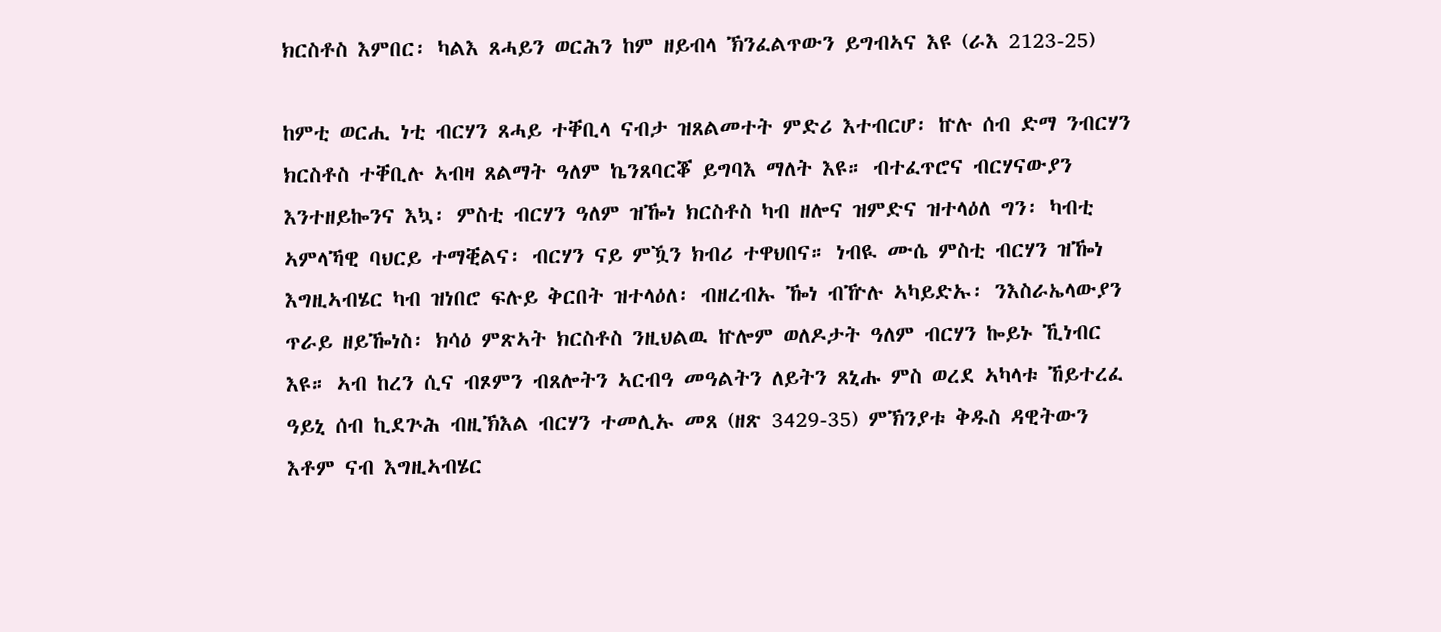ክርስቶስ እምበር፡ ካልእ ጸሓይን ወርሕን ከም ዘይብላ ኽንፈልጥውን ይግብኣና እዩ (ራእ 2123-25)

ከምቲ ወርሒ ነቲ ብርሃን ጸሓይ ተቐቢላ ናብታ ዝጸልመተት ምድሪ እተብርሆ፡ ኵሉ ሰብ ድማ ንብርሃን ክርስቶስ ተቐቢሉ ኣብዛ ጸልማት ዓለም ኬንጸባርቖ ይግባእ ማለት እዩ። ብተፈጥሮና ብርሃናውያን እንተዘይኰንና እኳ፡ ምስቲ ብርሃን ዓለም ዝዀነ ክርስቶስ ካብ ዘሎና ዝምድና ዝተላዕለ ግን፡ ካብቲ ኣምላኻዊ ባህርይ ተማቒልና፡ ብርሃን ናይ ምዃን ክብሪ ተዋህበና። ነብዪ ሙሴ ምስቲ ብርሃን ዝዀነ እግዚኣብሄር ካብ ዝነበሮ ፍሉይ ቅርበት ዝተላዕለ፡ ብዘረብኡ ዀነ ብዅሉ ኣካይድኡ፡ ንእስራኤላውያን ጥራይ ዘይዀነስ፡ ክሳዕ ምጽኣት ክርስቶስ ንዚህልዉ ኵሎም ወለዶታት ዓለም ብርሃን ኰይኑ ኺነብር እዩ። ኣብ ከረን ሲና ብጾምን ብጸሎትን ኣርብዓ መዓልትን ለይትን ጸኒሑ ምስ ወረደ ኣካላቱ ኸይተረፈ ዓይኒ ሰብ ኪደጕሕ ብዚኽእል ብርሃን ተመሊኡ መጸ (ዘጽ 3429-35) ምኽንያቱ ቅዱስ ዳዊትውን እቶም ናብ እግዚኣብሄር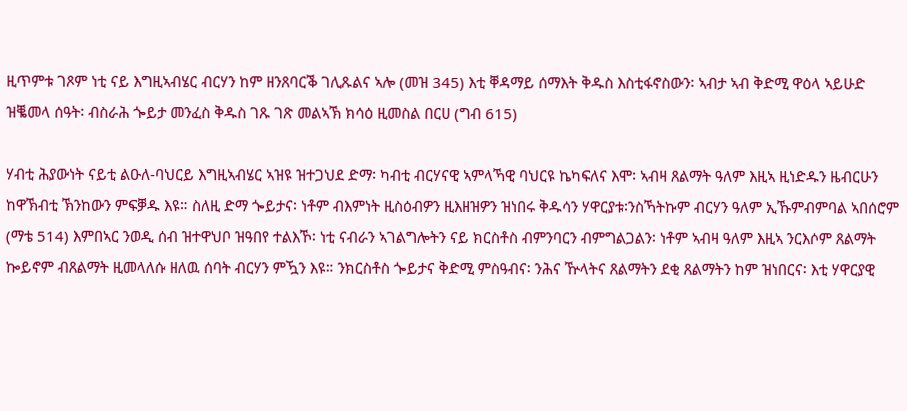ዚጥምቱ ገጾም ነቲ ናይ እግዚኣብሄር ብርሃን ከም ዘንጸባርቕ ገሊጹልና ኣሎ (መዝ 345) እቲ ቐዳማይ ሰማእት ቅዱስ እስቲፋኖስውን፡ ኣብታ ኣብ ቅድሚ ዋዕላ ኣይሁድ ዝቘመላ ሰዓት፡ ብስራሕ ጐይታ መንፈስ ቅዱስ ገጹ ገጽ መልኣኽ ክሳዕ ዚመስል በርሀ (ግብ 615)

ሃብቲ ሕያውነት ናይቲ ልዑለ-ባህርይ እግዚኣብሄር ኣዝዩ ዝተጋህደ ድማ፡ ካብቲ ብርሃናዊ ኣምላኻዊ ባህርዩ ኬካፍለና እሞ፡ ኣብዛ ጸልማት ዓለም እዚኣ ዚነድዱን ዜብርሁን ከዋኽብቲ ኽንከውን ምፍቓዱ እዩ። ስለዚ ድማ ጐይታና፡ ነቶም ብእምነት ዚስዕብዎን ዚእዘዝዎን ዝነበሩ ቅዱሳን ሃዋርያቱ፡ንስኻትኩም ብርሃን ዓለም ኢኹምብምባል ኣበሰሮም (ማቴ 514) እምበኣር ንወዲ ሰብ ዝተዋህቦ ዝዓበየ ተልእኾ፡ ነቲ ናብራን ኣገልግሎትን ናይ ክርስቶስ ብምንባርን ብምግልጋልን፡ ነቶም ኣብዛ ዓለም እዚኣ ንርእሶም ጸልማት ኰይኖም ብጸልማት ዚመላለሱ ዘለዉ ሰባት ብርሃን ምዃን እዩ። ንክርስቶስ ጐይታና ቅድሚ ምስዓብና፡ ንሕና ዅላትና ጸልማትን ደቂ ጸልማትን ከም ዝነበርና፡ እቲ ሃዋርያዊ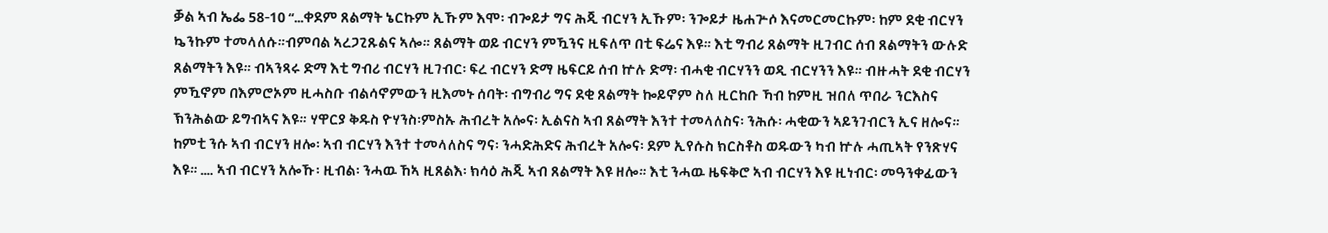ቓል ኣብ ኤፌ 58-10 “…ቀደም ጸልማት ኔርኩም ኢኹም እሞ፡ ብጐይታ ግና ሕጂ ብርሃን ኢኹም፡ ንጐይታ ዜሐጕሶ እናመርመርኩም፡ ከም ደቂ ብርሃን ኴንኩም ተመላለሱ።ብምባል ኣረጋጊጹልና ኣሎ። ጸልማት ወይ ብርሃን ምዃንና ዚፍለጥ በቲ ፍሬና እዩ። እቲ ግብሪ ጸልማት ዚገብር ሰብ ጸልማትን ውሉድ ጸልማትን እዩ። ብኣንጻሩ ድማ እቲ ግብሪ ብርሃን ዚገብር፡ ፍረ ብርሃን ድማ ዜፍርይ ሰብ ኵሉ ድማ፡ ብሓቂ ብርሃንን ወዲ ብርሃንን እዩ። ብዙሓት ደቂ ብርሃን ምዃኖም በእምሮኦም ዚሓስቡ ብልሳኖምውን ዚእመኑ ሰባት፡ ብግብሪ ግና ደቂ ጸልማት ኰይኖም ስለ ዚርከቡ ኻብ ከምዚ ዝበለ ጥበራ ንርእስና ኽንሕልው ይግብኣና እዩ። ሃዋርያ ቅዱስ ዮሃንስ፡ምስኡ ሕብረት አሎና፡ ኢልናስ ኣብ ጸልማት እንተ ተመላለስና፡ ንሕሱ፡ ሓቂውን ኣይንገብርን ኢና ዘሎና። ከምቲ ንሱ ኣብ ብርሃን ዘሎ፡ ኣብ ብርሃን እንተ ተመላለስና ግና፡ ንሓድሕድና ሕብረት አሎና፡ ደም ኢየሱስ ክርስቶስ ወዱውን ካብ ኵሉ ሓጢኣት የንጽሃና እዩ። …. ኣብ ብርሃን አሎኹ፡ ዚብል፡ ንሓዉ ኸኣ ዚጸልእ፡ ክሳዕ ሕጂ ኣብ ጸልማት እዩ ዘሎ። እቲ ንሓዉ ዜፍቅሮ ኣብ ብርሃን እዩ ዚነብር፡ መዓንቀፊውን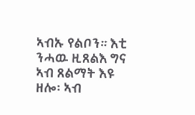ኣብኡ የልቦን። እቲ ንሓዉ ዚጸልእ ግና ኣብ ጸልማት እዩ ዘሎ፡ ኣብ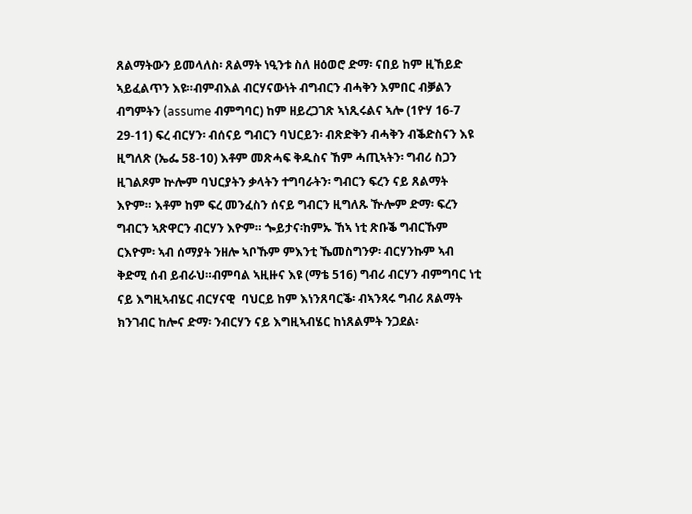ጸልማትውን ይመላለስ፡ ጸልማት ነዒንቱ ስለ ዘዕወሮ ድማ፡ ናበይ ከም ዚኸይድ ኣይፈልጥን እዩ።ብምብእል ብርሃናውነት ብግብርን ብሓቅን እምበር ብቓልን ብግምትን (assume ብምግባር) ከም ዘይረጋገጽ ኣነጺሩልና ኣሎ (1ዮሃ 16-7 29-11) ፍረ ብርሃን፡ ብሰናይ ግብርን ባህርይን፡ ብጽድቅን ብሓቅን ብቕድስናን እዩ ዚግለጽ (ኤፌ 58-10) እቶም መጽሓፍ ቅዱስና ኸም ሓጢኣትን፡ ግብሪ ስጋን ዚገልጾም ኵሎም ባህርያትን ቃላትን ተግባራትን፡ ግብርን ፍረን ናይ ጸልማት እዮም። እቶም ከም ፍረ መንፈስን ሰናይ ግብርን ዚግለጹ ዅሎም ድማ፡ ፍረን ግብርን ኣጽዋርን ብርሃን እዮም። ጐይታና፡ከምኡ ኸኣ ነቲ ጽቡቕ ግብርኹም ርእዮም፡ ኣብ ሰማያት ንዘሎ ኣቦኹም ምእንቲ ኼመስግንዎ፡ ብርሃንኩም ኣብ ቅድሚ ሰብ ይብራህ።ብምባል ኣዚዙና እዩ (ማቴ 516) ግብሪ ብርሃን ብምግባር ነቲ ናይ እግዚኣብሄር ብርሃናዊ  ባህርይ ከም እነንጸባርቕ፡ ብኣንጻሩ ግብሪ ጸልማት ክንገብር ከሎና ድማ፡ ንብርሃን ናይ እግዚኣብሄር ከነጸልምት ንጋደል፡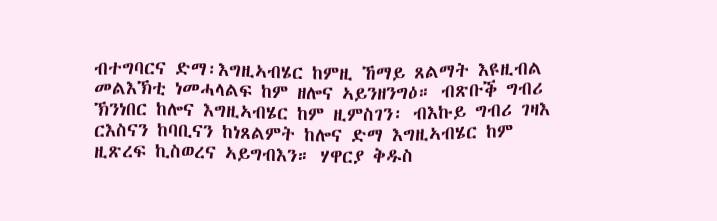ብተግባርና ድማ፡እግዚኣብሄር ከምዚ ኸማይ ጸልማት እዩዚብል መልእኽቲ ነመሓላልፍ ከም ዘሎና ኣይንዘንግዕ። ብጽቡቕ ግብሪ ኽንነበር ከሎና እግዚኣብሄር ከም ዚምስገን፡ ብእኩይ ግብሪ ገዛእ ርእስናን ከባቢናን ከነጸልምት ከሎና ድማ እግዚኣብሄር ከም ዚጽረፍ ኪስወረና ኣይግብእን። ሃዋርያ ቅዱስ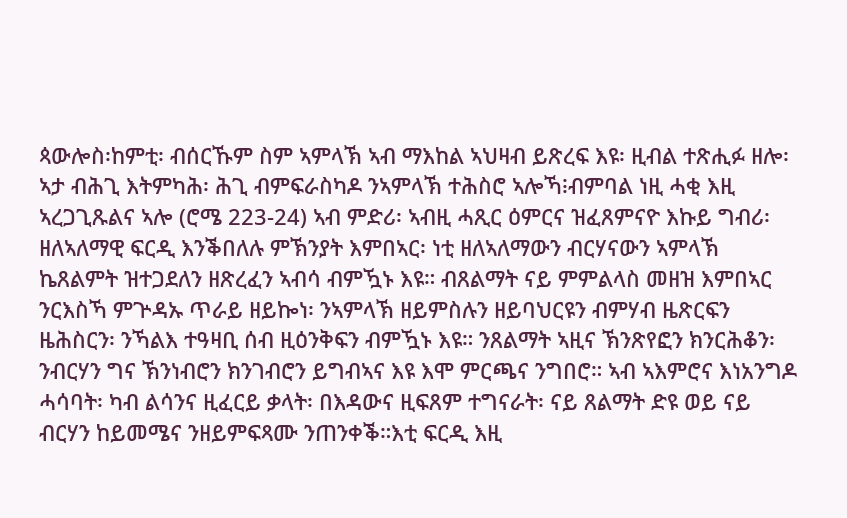ጳውሎስ፡ከምቲ፡ ብሰርኹም ስም ኣምላኽ ኣብ ማእከል ኣህዛብ ይጽረፍ እዩ፡ ዚብል ተጽሒፉ ዘሎ፡ ኣታ ብሕጊ እትምካሕ፡ ሕጊ ብምፍራስካዶ ንኣምላኽ ተሕስሮ ኣሎኻ፧ብምባል ነዚ ሓቂ እዚ ኣረጋጊጹልና ኣሎ (ሮሜ 223-24) ኣብ ምድሪ፡ ኣብዚ ሓጺር ዕምርና ዝፈጸምናዮ እኩይ ግብሪ፡ ዘለኣለማዊ ፍርዲ እንቕበለሉ ምኽንያት እምበኣር፡ ነቲ ዘለኣለማውን ብርሃናውን ኣምላኽ ኬጸልምት ዝተጋደለን ዘጽረፈን ኣብሳ ብምዃኑ እዩ። ብጸልማት ናይ ምምልላስ መዘዝ እምበኣር ንርእስኻ ምጕዳኡ ጥራይ ዘይኰነ፡ ንኣምላኽ ዘይምስሉን ዘይባህርዩን ብምሃብ ዜጽርፍን ዜሕስርን፡ ንኻልእ ተዓዛቢ ሰብ ዚዕንቅፍን ብምዃኑ እዩ። ንጸልማት ኣዚና ኽንጽየፎን ክንርሕቆን፡ ንብርሃን ግና ኽንነብሮን ክንገብሮን ይግብኣና እዩ እሞ ምርጫና ንግበሮ። ኣብ ኣእምሮና እነአንግዶ ሓሳባት፡ ካብ ልሳንና ዚፈርይ ቃላት፡ በእዳውና ዚፍጸም ተግናራት፡ ናይ ጸልማት ድዩ ወይ ናይ ብርሃን ከይመሜና ንዘይምፍጻሙ ንጠንቀቕ።እቲ ፍርዲ እዚ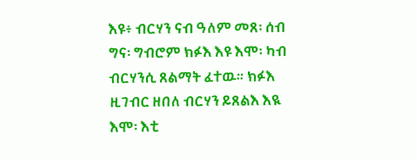እዩ፥ ብርሃን ናብ ዓለም መጸ፡ ሰብ ግና፡ ግብሮም ክፉእ እዩ እሞ፡ ካብ ብርሃንሲ ጸልማት ፈተዉ። ክፉእ ዚገብር ዘበለ ብርሃን ይጸልእ እዪ እሞ፡ እቲ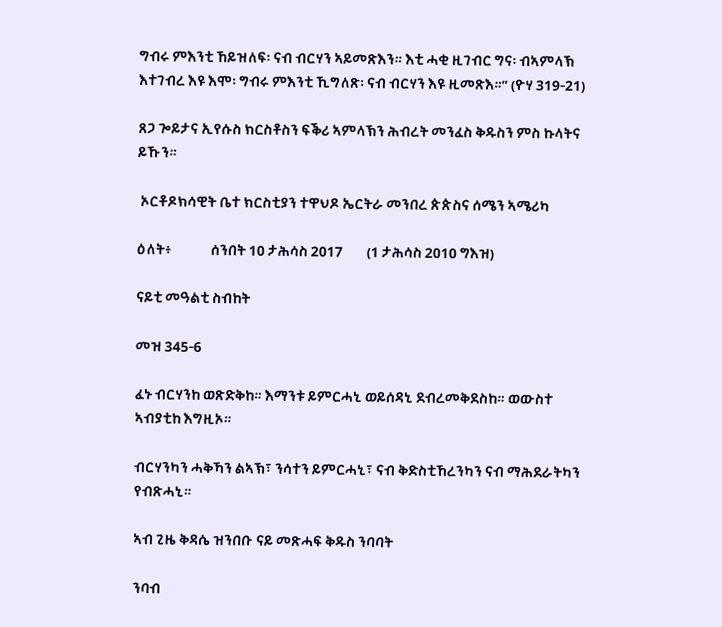ግብሩ ምእንቲ ኸይዝለፍ፡ ናብ ብርሃን ኣይመጽእን። እቲ ሓቂ ዚገብር ግና፡ ብኣምላኽ እተገብረ እዩ እሞ፡ ግብሩ ምእንቲ ኺግለጽ፡ ናብ ብርሃን እዩ ዚመጽእ።” (ዮሃ 319-21)

ጸጋ ጐይታና ኢየሱስ ክርስቶስን ፍቕሪ ኣምላኽን ሕብረት መንፈስ ቅዱስን ምስ ኩላትና ይኹን።

 ኦርቶዶክሳዊት ቤተ ክርስቲያን ተዋህዶ ኤርትራ መንበረ ጵጵስና ሰሜን ኣሜሪካ

ዕለት፥             ሰንበት 10 ታሕሳስ 2017        (1 ታሕሳስ 2010 ግእዝ)

ናይቲ መዓልቲ ስብከት

መዝ 345-6

ፈኑ ብርሃንከ ወጽድቅከ። እማንቱ ይምርሓኒ ወይሰዳኒ ደብረመቅደስከ። ወውስተ ኣብያቲከ እግዚኦ።

ብርሃንካን ሓቅኻን ልኣኽ፣ ንሳተን ይምርሓኒ፣ ናብ ቅድስቲኸረንካን ናብ ማሕደራትካን የብጽሓኒ።

ኣብ ጊዜ ቅዳሴ ዝንበቡ ናይ መጽሓፍ ቅዱስ ንባባት

ንባብ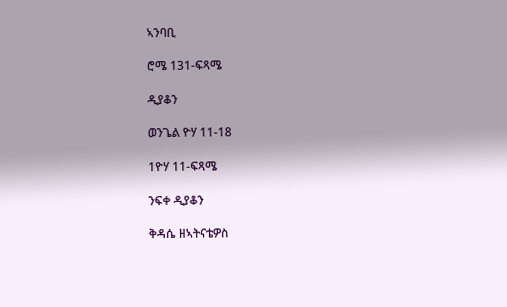ኣንባቢ

ሮሜ 131-ፍጻሜ

ዲያቆን

ወንጌል ዮሃ 11-18

1ዮሃ 11-ፍጻሜ

ንፍቀ ዲያቆን

ቅዳሴ ዘኣትናቴዎስ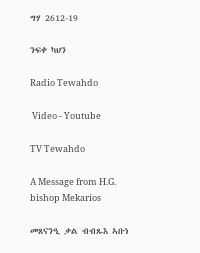ግሃ 2612-19

ንፍቀ ካህን

Radio Tewahdo

 Video - Youtube

TV Tewahdo

A Message from H.G. bishop Mekarios

መጸናንዒ ቃል ብብጹእ ኣቡነ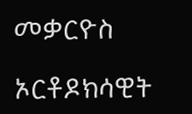መቃርዮስ

ኦርቶዶክሳዊት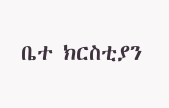ቤተ ክርስቲያን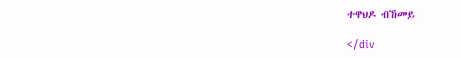ተዋህዶ ብኸመይ

</div